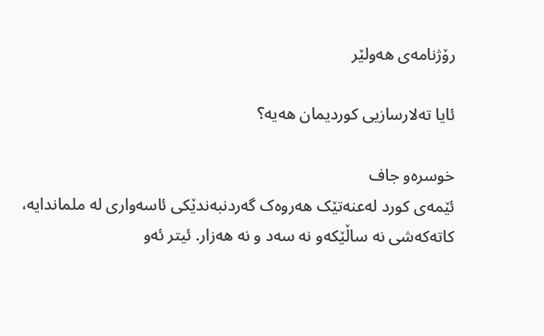رۆژنامەی ھەولێر

ئایا تەلارسازیی کوردیمان هەیە؟

خوسرەو جاف
ئێمەی کورد لەعنەتێک ھەروەک گەردنبەندێکی ئاسەواری لە ملماندایە، کاتەکەشی نە ساڵێکەو نە سەد و نە ھەزار. ئیتر ئەو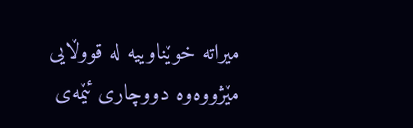میراتە خوێناوییە لە قووڵایی مێژووەوە دووچاری ئێمەی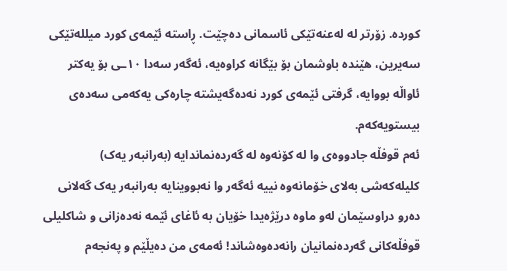کوردە. زۆرتر لە لەعنەتێکی ئاسمانی دەچێت. ڕاستە ئێمەی کورد میللەتێکی سەیرین، ھێندە باوشمان بۆ بێگانە کراوەیە، ئەگەر سەدا ١٠ـی بۆ یەکتر ئاواڵە بووایە، گرفتی ئێمەی کورد نەدەگەیشتە چارەکی یەکەمی سەدەی بیستویەکەم.
ئەم قوفڵە جادووەی وا لە کۆنەوە لە گەردەنماندایە (بەرانبەر یەک) کلیلەکەشی بەلای خۆمانەوە نییە ئەگەر وا نەبووینایە بەرانبەر یەک گەلانی دەرو دراوسێمان لەو ماوە درێژەیدا خۆیان بە ئاغای ئێمە نەدەزانی و شاکلیلی قوفڵەکانی گەردەنمانیان رانەدەوەشاند! ئەمەی من دەیڵێم و پەنجەم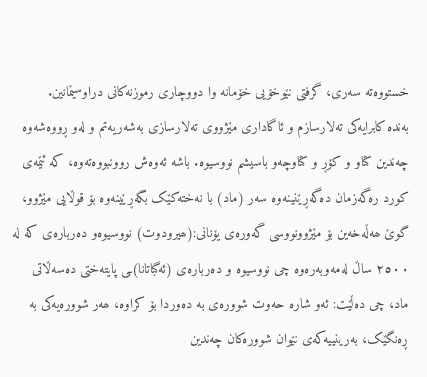خستووەتە سەری، گرفتی نێوخۆیی خۆمانە وا دووچاری رموزنەکانی دراوسێمانین.
بەندە کابرایەکی تەلارسازم و ئاگاداری مێژووی تەلارسازی بەشەریەتم و لەو ڕووەشەوە چەندین کتاو و کۆڕ و کتاوچەو باسیشم نووسیوە. باشە ئەوەش روونبووه‌تەوە، کە ئێمەی کورد رەگەزمان دەگەڕێنینەوە سەر (ماد) با نەختەکێک بگەڕێینەوە بۆ قوڵایی مێژوو، گوێ ھەڵەخەین بۆ مێژوونووسی گەورەی یۆنانی:(ھیرودوت) نووسیوەو دەربارەی کە لە ٢٥٠٠ ساڵ لەمەوبەرەوە چی نووسیوە و دەربارەی (ئەگباتانا)ـی پایتەختی دەسەڵاتی ماد، چی دەڵێت: ئەو شارە حەوت شوورەی بە دەوردا بۆ کراوە، ھەر شوورەیەکی بە ڕەنگێک، بەرینییەکەی نێوان شوورەکان چەندین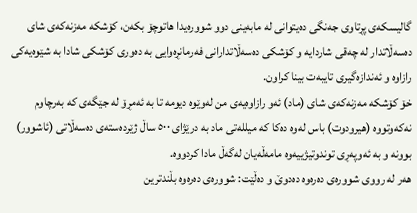گالیسکەی پڕتاوی جەنگی دەیتوانی لە مابەینی دوو شوورەیدا ھاتوچۆ بکەن، کۆشکە مەزنەکەی شای دەسەڵاتدار لە چەقی شاردایە و کۆشکی دەسەڵاتدارانی فەرمانڕەوایی بە دەوری کۆشکی شادا بە شێوەیەکی رازاوە و ئەندازەگیری تایبەت بینا کراون.
خۆ کۆشکە مەزنەکەی شای (ماد) ئەو رازاوەیەی من لەوێوە دیومە تا بە ئەمڕۆ لە جێگەی کە بەرچاوم نەکەوتووە (ھیرودوت) باس لەوە دەکا کە میللەتی ماد بە درێژای ٥٠٠ ساڵ ژێردەستەی دەسەڵاتی (ئاشوور) بوونە و بە ئەوپەڕی توندوتیژییەوە مامەڵەیان لەگەڵ مادا کردووە.
ھەر لە رووی شوورەی دەرەوە دەدوێ و دەڵێت: شوورەی دەرەوە بڵندترین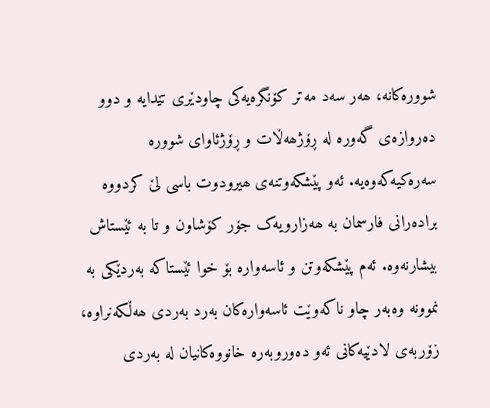شوورەکانە، ھەر سەد مەتر کۆنگرەیەکی چاودێری تێدایە و دوو دەروازەی گەورە لە ڕۆژھەڵات و ڕۆژئاوای شوورە سەرەکیەکەوەیە. ئەو پێشکەوتنەی ھیرودوت باسی لێ کردووە برادەرانی فارسمان بە ھەزارویەک جۆر کۆشاون و تا بە ئێستاش بیشارنەوە. ئەم پێشکەوتن و ئاسەوارە بۆ خوا ئێستاکە بەردێکی بە نموونە وەبەر چاو ناکەوێت ئاسەوارەکان بەرد بەردی ھەڵکەنراوە، زۆربەی لادێیەکانی ئەو دەوروبەرە خانووەکانیان لە بەردی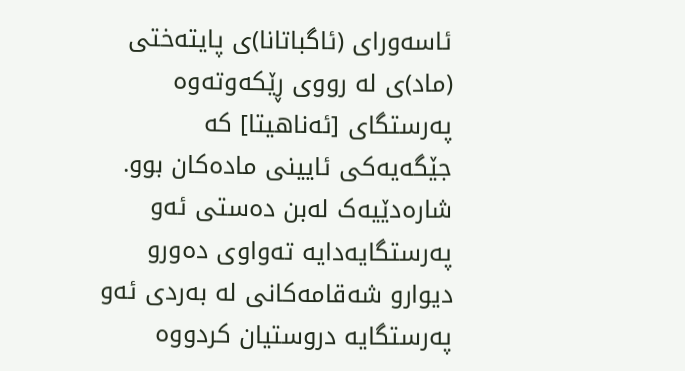ئاسەورای (ئاگباتانا)ی پایتەختی (ماد)ی لە رووی ڕێکەوتەوە پەرستگای [ئه‌ناھیتا] کە جێگەیەکی ئایینی مادەکان بوو. شارەدێیەک لەبن دەستی ئەو پەرستگایەدایە تەواوی دەورو دیوارو شەقامەکانی لە بەردی ئەو پەرستگایە دروستیان کردووە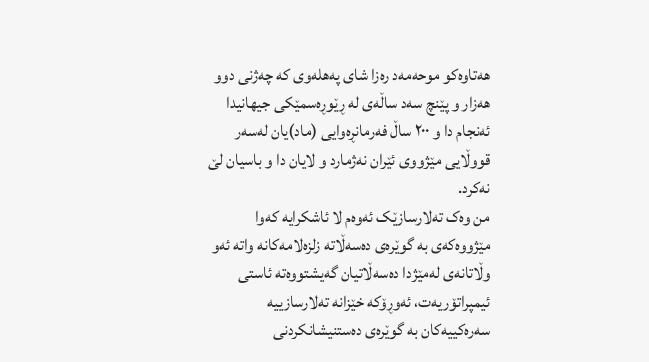ھەتاوەکو موحەمەد رەزا شای پەھلەوی کە چەژنی دوو ھەزار و پێنچ سەد ساڵەی لە ڕێوڕەسمێکی جیهانیدا ئەنجام دا و ٢٠٠ ساڵ فەرمانڕەوایی (ماد)یان لەسەر قووڵایی مێژووی ئێران نەژمارد و لایان دا و باسیان لێ نەکرد.
من وەک تەلارسازێک ئەوەم لا ئاشکرایە کەوا مێژووەکەی بە گوێرەی دەسەڵاتە زلزەلامەکانە واتە ئەو وڵاتانەی لەمێژدا دەسەڵاتیان گەیشتووەتە ئاستی ئیمپراتۆریەت، ئەوڕۆکە خێزانە تەلارسازییە سەرەکییەکان بە گوێرەی دەستنیشانکردنی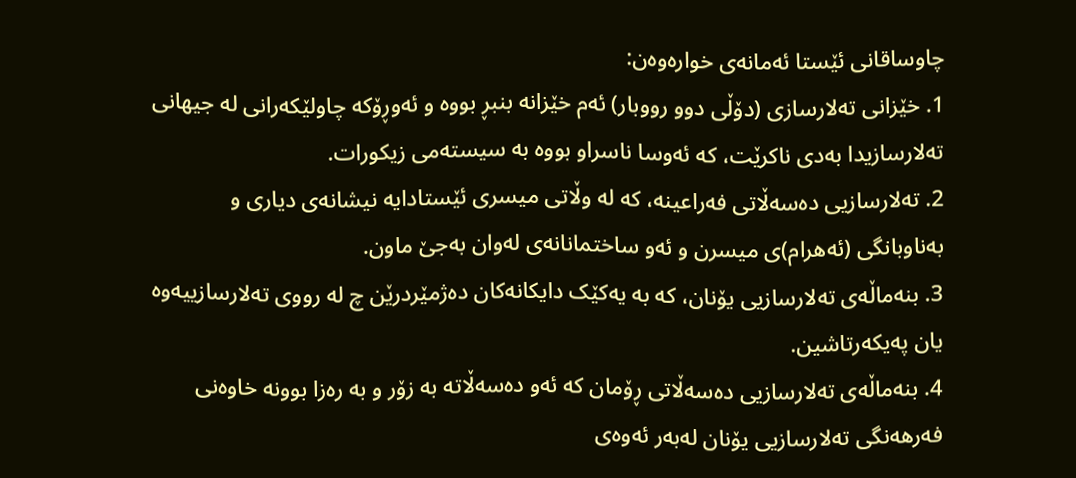چاوساقانی ئێستا ئەمانەی خوارەوەن:
1. خێزانی تەلارسازی (دۆڵی دوو رووبار) ئەم خێزانە بنبڕ بووە و ئەوڕۆکە چاولێکەرانی لە جیهانی تەلارسازیدا بەدی ناکرێت، کە ئەوسا ناسراو بووە بە سیستەمی زیکورات.
2. تەلارسازیی دەسەڵاتی فه‌راعینه‌، کە لە وڵاتی میسری ئێستادایە نیشانەی دیاری و بەناوبانگی (ئەھرام)ی میسرن و ئەو ساختمانانەی لەوان بەجێ ماون.
3. بنەماڵەی تەلارسازیی یۆنان، کە بە یەکێک دایکانەکان دەژمێردرێن چ لە رووی تەلارسازییەوە یان پەیکەرتاشین.
4. بنەماڵەی تەلارسازیی دەسەڵاتی ڕۆمان کە ئەو دەسەڵاتە بە زۆر و بە رەزا بوونە خاوەنی فەرھەنگی تەلارسازیی یۆنان لەبەر ئەوەی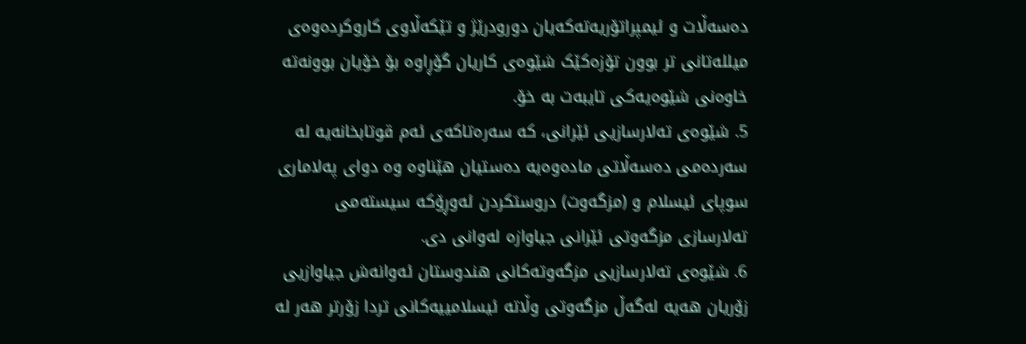دەسەڵات و ئیمپراتۆریەتەکەیان دورودرێژ و تێکەڵاوی کاروکردەوەی میللەتانی تر بوون تۆزەکێک شێوەی کاریان گۆڕاوە بۆ خۆیان بوونەتە خاوەنی شێوەیەکی تایبەت بە خۆ.
5. شێوەی تەلارسازیی ئێرانی، کە سەرەتاکەی ئەم قوتابخانەیە لە سەردەمی دەسەڵاتی مادەوەیە دەستیان ھێناوە وە دوای پەلاماری سوپای ئیسلام و (مزگەوت) دروستکردن ئەوڕۆکە سیستەمی تەلارسازی مزگەوتی ئێرانی جیاوازە لەوانی دی.
6. شێوەی تەلارسازیی مزگەوتەکانی ھندوستان ئەوانەش جیاوازیی زۆریان ھەیە لەگەڵ مزگەوتی وڵاتە ئیسلامییەکانی تردا زۆرتر ھەر لە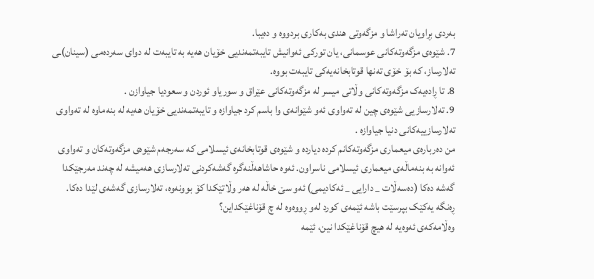بەردی بڕاویان تەراشا و مزگەوتی ھندی بەکاری بردووە و دەیبا.
7. شێوەی مزگەوتەکانی عوسمانی، یان تورکی ئەوانیش تایبەتمەندیی خۆیان ھەیە بە تایبەت لە دوای سەردەمی (سینان)ـی تەلارساز، کە بۆ خۆی تەنها قوتابخانەیەکی تایبەت بووە.
8. تا ڕادەیەک مزگەوتەکانی وڵاتی میسر لە مزگەوتەکانی عێراق و سوریاو ئوردن و سعودیا جیاوازن .
9. تەلارسازیی شێوەی چین لە تەواوی ئەو شێوانەی وا باسم کرد جیاوازە و تایبەتمەندیی خۆیان ھەیە لە بنەماوە لە تەواوی تەلارسازییەکانی دنیا جیاوازە .
من دەربارەی میعماری مزگەوتەکانم کردە دیاردە و شێوەی قوتابخانەی ئیسلامی کە سەرجەم شێوەی مزگەوتەکان و تەواوی ئەوانە بە بنەماڵەی میعماری ئیسلامی ناسراون. ئەوە حاشاھەڵنەگرە گەشەکردنی تەلارسازی ھەمیشە لە چەند مەرجێکدا گەشە دەکا (دەسەڵات _ دارایی _ ئەکادیمی) ئەو سێ خاڵە لە ھەر وڵاتێکدا کۆ بوونەوە، تەلارسازی گەشەی لێدا دەکا.
ڕەنگە یەکێک بپرسێت باشە ئێمەی کورد لەو ڕووەوە لە چ قۆناغێکداین؟
وەڵامەکەی ئەوەیە لە ھیچ قۆناغێکدا نین، ئێمە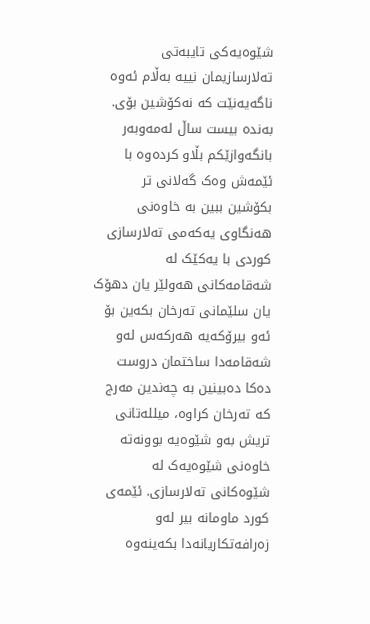شێوەیەکی تایبەتی تەلارسازیمان نییە بەڵام ئەوە ناگەیەنێت کە نەکۆشین بۆی. بەندە بیست ساڵ لەمەوبەر بانگەوازێکم بڵاو کردەوە با ئێمەش وەک گەلانی تر بکۆشین ببین بە خاوەنی ھەنگاوی یەکەمی تەلارسازی کوردی با یەکێک لە شەقامەکانی ھەولێر یان دھۆک یان سلێمانی تەرخان بکەین بۆ ئەو بیرۆکەیە ھەرکەس لەو شەقامەدا ساختمان دروست دەکا دەبینین بە چەندین مەرج کە تەرخان کراوە، میللەتانی تریش بەو شێوەیە بوونه‌ته‌ خاوەنی شێوەیەک لە شێوەکانی تەلارسازی. ئێمەی کورد ماومانە بیر لەو زەرافەتکاریانەدا بکەینەوە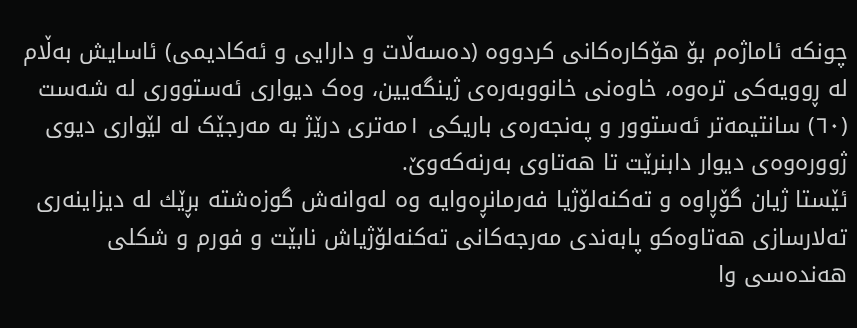چونکە ئاماژەم بۆ ھۆکارەکانی کردووە (دەسەڵات و دارایی و ئەکادیمی) ئاسایش بەڵام لە ڕوویەکی ترەوە، خاوەنی خانووبەرەی ژینگەیین، وەک دیواری ئەستووری لە شەست (٦٠) سانتیمەتر ئەستوور و پەنجەرەی باریکی ١مەتری درێژ بە مەرجێک لە لێواری دیوی ژوورەوەی دیوار دابنرێت تا ھەتاوی بەرنەکەوێ.
ئێستا ژیان گۆڕاوە و تەکنەلۆژیا فەرمانڕەوایە وە لەوانەش گوزەشتە بڕێك لە دیزاینەری تەلارسازی ھەتاوەکو پابەندی مەرجەکانی تەکنەلۆژیاش نابێت و فورم و شکلی ھەندەسی وا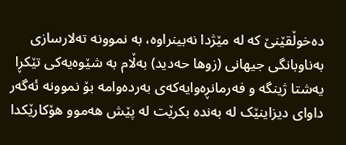دەخوڵقێنێ کە لە مێژدا نەبینراوە، بە نموونە تەلارسازی بەناوبانگی جیهانی (زوھا حەدید) بەڵام بە شێوەیەکی تێکڕا یەشتا ژینگە و فەرمانڕەوایەکەی بەردەوامە بۆ نموونە ئەگەر داوای دیزاینێک لە بەندە بکرێت لە پێش ھەموو ھۆکارێکدا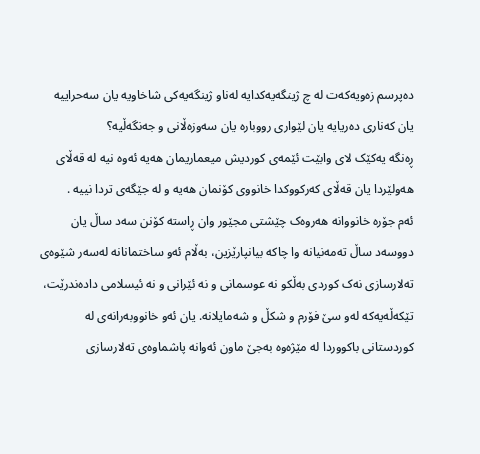دەپرسم زەویەکەت لە چ ژینگەیەکدایە لەناو ژینگەیەکی شاخاویە یان سەحراییە یان کەناری دەریایە یان لێواری رووبارە یان سەوزەڵانی و جەنگەڵیە؟
ڕەنگە یەکێک لای وابێت ئێمەی کوردیش میعماریمان ھەیە ئەوە نیە لە قەڵای ھەولێردا یان قەڵای کەرکووکدا خانووی کۆنمان ھەیە و لە جێگەی تردا نییە .
ئەم جۆرە خانووانە ھەروەک چێشتی مجێور وان ڕاستە کۆنن سەد ساڵ یان دووسەد ساڵ تەمەنیانە وا چاکە بیانپارێزین، بەڵام ئەو ساختمانانە لەسەر شێوەی تەلارسازی نەک کوردی بەڵکو نە عوسمانی و نە ئێرانی و نە ئیسلامی دادەندرێت، تێکەڵه‌یەکە لەو سێ فۆرم و شکڵ و شەمایلانە. یان ئەو خانووبەرانەی لە کوردستانی باکووردا لە مێژەوە بەجێ ماون ئەوانە پاشماوەی تەلارسازی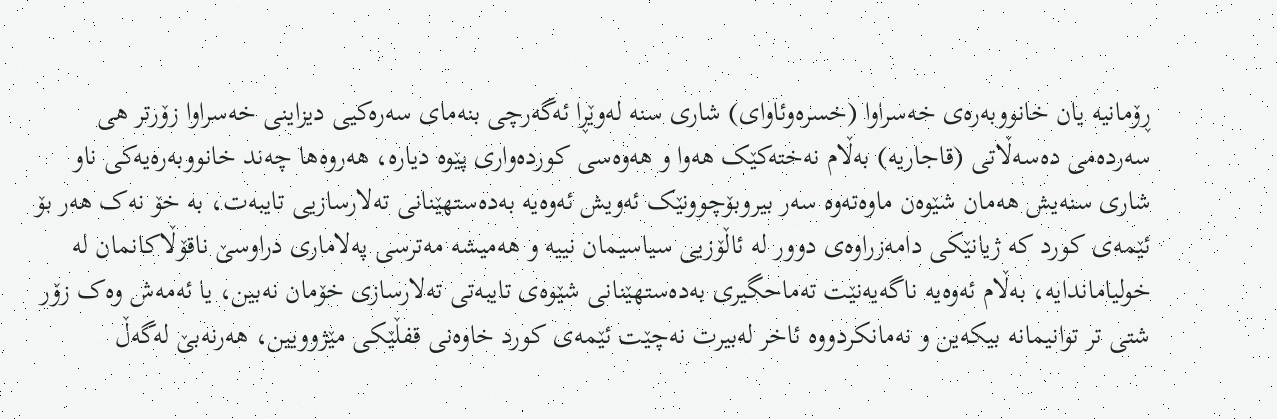ڕۆمانیە یان خانووبەرەی خەسراوا (خسرەوئاوای) شاری سنە له‌وێڕا ئەگەرچی بنەمای سەرەکیی دیزاینی خەسراوا زۆرتر ھی سەردەمی دەسەڵاتی (قاجاریە) بەڵام نەختەکێک ھەوا و ھەوەسی کوردەواری پێوە دیارە، ھەروەھا چەند خانووبەرەیەکی ناو شاری سنەیش ھەمان شێوەن ماوەتەوە سەر بیروبۆچوونێک ئەویش ئەوەیە بەدەستهێنانی تەلارسازیی تایبەت، بە خۆ نەک ھەر بۆ ئێمەی کورد کە ژیانێکی دامەزراوەی دوور لە ئاڵۆزیی سیاسیمان نییە و ھەمیشە مەترسی پەلاماری دراوسێ ناقۆڵاکانمان لە خولیاماندایە، بەڵام ئەوەیە ناگەیەنێت تەماحگیری بەدەستهێنانی شێوەی تایبەتی تەلارسازی خۆمان نەبین، یا ئەمەش وەک زۆر شتی تر توانیمانە بیکەین و نەمانکردووە ئاخر لەبیرت نەچێت ئێمەی کورد خاوەنی قفڵێکی مێژوویین، ھەرنەبێ لەگەڵ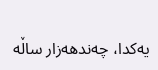یەکدا، چەندھەزار ساڵە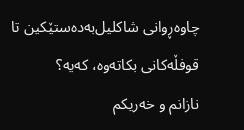چاوەڕوانی شاکلیل‌بەدەستێکین تا قوفڵەکانی بکاتەوە، کەیە؟
نازانم و خەریکم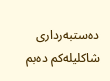دەستبەرداری شاکلیلەکم دەبم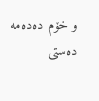و خۆم دەدەمە دەستی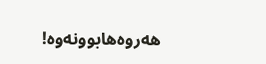ھەروەھابوونەوە!